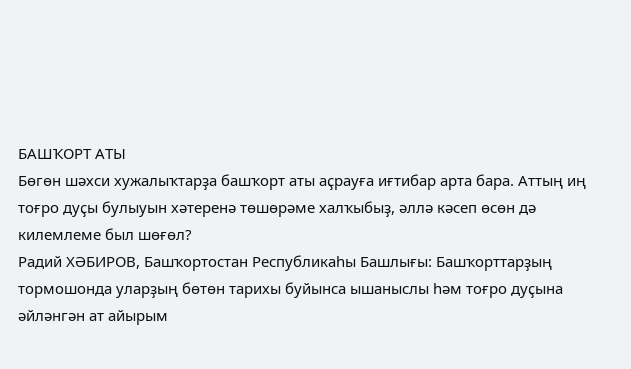БАШҠОРТ АТЫ
Бөгөн шәхси хужалыҡтарҙа башҡорт аты аҫрауға иғтибар арта бара. Аттың иң тоғро дуҫы булыуын хәтеренә төшөрәме халҡыбыҙ, әллә кәсеп өсөн дә килемлеме был шөғөл?
Радий ХӘБИРОВ, Башҡортостан Республикаһы Башлығы: Башҡорттарҙың тормошонда уларҙың бөтөн тарихы буйынса ышаныслы һәм тоғро дуҫына әйләнгән ат айырым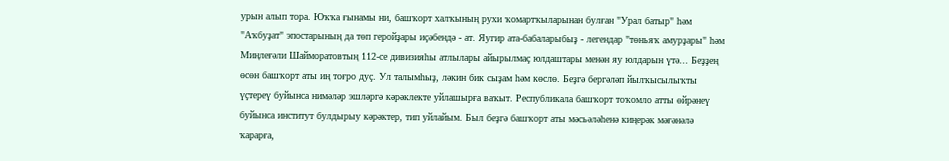урын алып тора. Юҡҡа ғынамы ни, башҡорт халҡының рухи ҡомартҡыларынан булған "Урал батыр" һәм "Аҡбуҙат" эпостарының да төп геройҙары иҫәбендә - ат. Яугир ата-бабаларыбыҙ - легендар "төньяҡ амурҙары" һәм Миңлеғәли Шайморатовтың 112-се дивизияһы атлылары айырылмаҫ юлдаштары менән яу юлдарын үтә... Беҙҙең өсөн башҡорт аты иң тоғро дуҫ. Ул талымһыҙ, ләкин бик сыҙам һәм көслө. Беҙгә бергәләп йылҡысылыҡты үҫтереү буйынса нимәләр эшләргә кәрәклекте уйлашырға ваҡыт. Республикала башҡорт тоҡомло атты өйрәнеү буйынса институт булдырыу кәрәктер, тип уйлайым. Был беҙгә башҡорт аты мәсьәләһенә киңерәк мәғәнәлә ҡарарға,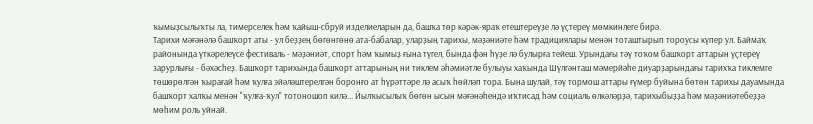ҡымыҙсылыҡты ла, тимерселек һәм ҡайыш-сбруй изделиеларын да, башҡа төр кәрәк-яраҡ етештереүҙе лә үҫтереү мөмкинлеге бирә.
Тарихи мәғәнәлә башҡорт аты - ул беҙҙең бөгөнгөнө ата-бабалар, уларҙың тарихы, мәҙәниәте һәм традициялары менән тоташтырып тороусы күпер ул. Баймаҡ районында үткәрелеүсе фестиваль - мәҙәниәт, спорт һәм ҡымыҙ ғына түгел, бында фән һүҙе лә булырға тейеш. Урындағы тәү тоҡом башҡорт аттарын үҫтереү зарурлығы - бәхәсһеҙ. Башҡорт тарихында башҡорт аттарының ни тиклем әһәмиәтле булыуы хаҡында Шүлгәнташ мәмерйәһе диуарҙарындағы тарихҡа тиклемге төшөрөлгән ҡырағай һәм ҡулға эйәләштерелгән боронғо ат һүрәттәре лә асыҡ һөйләп тора. Бына шулай, тәү тормош аттары ғүмер буйына бөтөн тарихы дауамында башҡорт халҡы менән "ҡулға-ҡул" тотоношоп килә... Йылҡысылыҡ бөгөн ысын мәғәнәһендә иҡтисад һәм социаль өлкәләрҙә, тарихыбыҙҙа һәм мәҙәниәтебеҙҙә мөһим роль уйнай.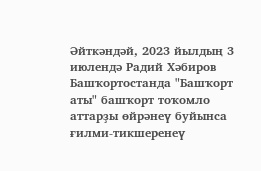Әйткәндәй, 2023 йылдың 3 июлендә Радий Хәбиров Башҡортостанда "Башҡорт аты" башҡорт тоҡомло аттарҙы өйрәнеү буйынса ғилми-тикшеренеү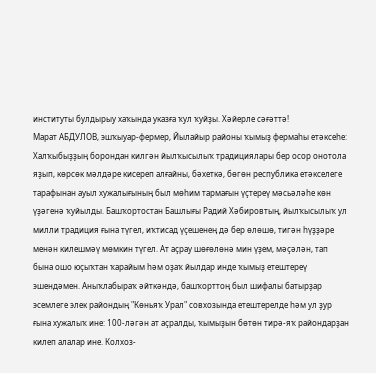институты булдырыу хаҡында указға ҡул ҡуйҙы. Хәйерле сәғәттә!
Марат АБДУЛОВ, эшҡыуар-фермер, Йылайыр районы ҡымыҙ фермаһы етәксеһе: Халҡыбыҙҙың борондан килгән йылҡысылыҡ традициялары бер осор онотола яҙып, көрсөк мәлдәре кисереп алғайны, бәхеткә, бөгөн республика етәкселеге тарафынан ауыл хужалығының был мөһим тармағын үҫтереү мәсьәләһе көн үҙәгенә ҡуйылды. Башҡортостан Башлығы Радий Хәбировтың, йылҡысылыҡ ул милли традиция ғына түгел, иҡтисад үҫешенең дә бер өлөшө, тигән һүҙҙәре менән килешмәү мөмкин түгел. Ат аҫрау шөғөлөнә мин үҙем, мәҫәлән, тап бына ошо юҫыҡтан ҡарайым һәм оҙаҡ йылдар инде ҡымыҙ етештереү эшендәмен. Аныҡлабыраҡ әйткәндә, башҡорттоң был шифалы батырҙар эсемлеге элек райондың "Көньяҡ Урал" совхозында етештерелде һәм ул ҙур ғына хужалыҡ ине: 100-ләгән ат аҫралды, ҡымыҙын бөтөн тирә-яҡ райондарҙан килеп алалар ине. Колхоз-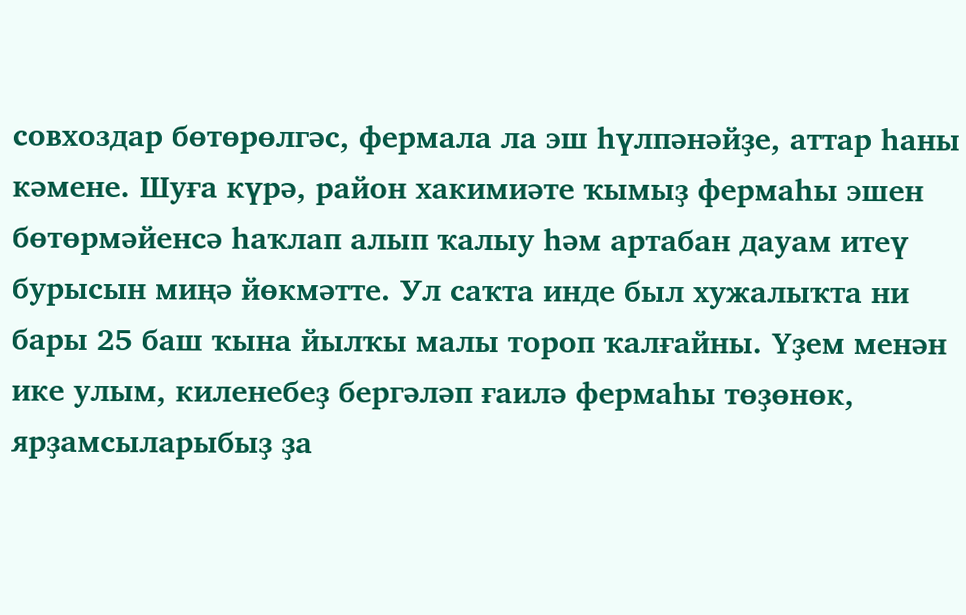совхоздар бөтөрөлгәс, фермала ла эш һүлпәнәйҙе, аттар һаны кәмене. Шуға күрә, район хакимиәте ҡымыҙ фермаһы эшен бөтөрмәйенсә һаҡлап алып ҡалыу һәм артабан дауам итеү бурысын миңә йөкмәтте. Ул саҡта инде был хужалыҡта ни бары 25 баш ҡына йылҡы малы тороп ҡалғайны. Үҙем менән ике улым, киленебеҙ бергәләп ғаилә фермаһы төҙөнөк, ярҙамсыларыбыҙ ҙа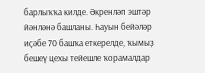барлыҡҡа килде. Әкренләп эштәр йәнләнә башланы. Һауын бейәләр иҫәбе 70 башҡа еткерелде, ҡымыҙ бешеү цехы тейешле ҡорамалдар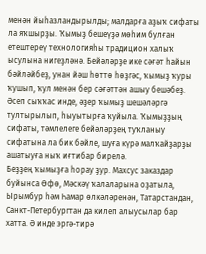менән йыһазландырылды; малдарға аҙыҡ сифаты ла яҡшырҙы. Ҡымыҙ бешеүҙә мөһим булған етештереү технологияһы традицион халыҡ ысулына нигеҙләнә. Бейәләрҙе ике сәғәт һайын бәйләйбеҙ, унан йәш һөттө һөҙгәс, ҡымыҙ ҡуры ҡушып, ҡул менән бер сәғәттән ашыу бешәбеҙ. Әсеп сыҡҡас инде, әҙер ҡымыҙ шешәләргә тултырылып, һыуытырға ҡуйыла. Ҡымыҙҙың сифаты, тәмлелеге бейәләрҙең туҡланыу сифатына ла бик бәйле, шуға күрә малҡайҙарҙы ашатыуға ныҡ иғтибар бирелә.
Беҙҙең ҡымыҙға һорау ҙур. Махсус заказдар буйынса Өфө, Мәскәү ҡалаларына оҙатыла, Ырымбур һәм Һамар өлкәләренән, Татарстандан, Санкт-Петербургтан да килеп алыусылар бар хатта. Ә инде эргә-тирә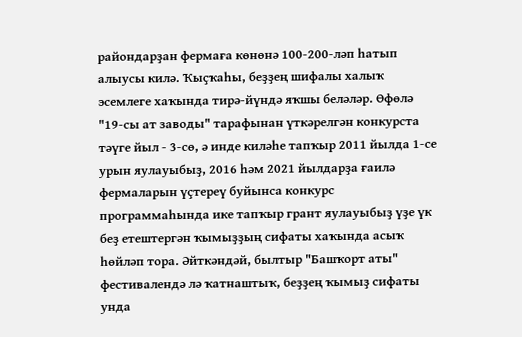райондарҙан фермаға көнөнә 100-200-ләп һатып алыусы килә. Ҡыҫҡаһы, беҙҙең шифалы халыҡ эсемлеге хаҡында тирә-йүндә яҡшы беләләр. Өфөлә "19-сы ат заводы" тарафынан үткәрелгән конкурста тәүге йыл - 3-сө, ә инде киләһе тапҡыр 2011 йылда 1-се урын яулауыбыҙ, 2016 һәм 2021 йылдарҙа ғаилә фермаларын үҫтереү буйынса конкурс программаһында ике тапҡыр грант яулауыбыҙ үҙе үк беҙ етештергән ҡымыҙҙың сифаты хаҡында асыҡ һөйләп тора. Әйткәндәй, былтыр "Башҡорт аты" фестивалендә лә ҡатнаштыҡ, беҙҙең ҡымыҙ сифаты унда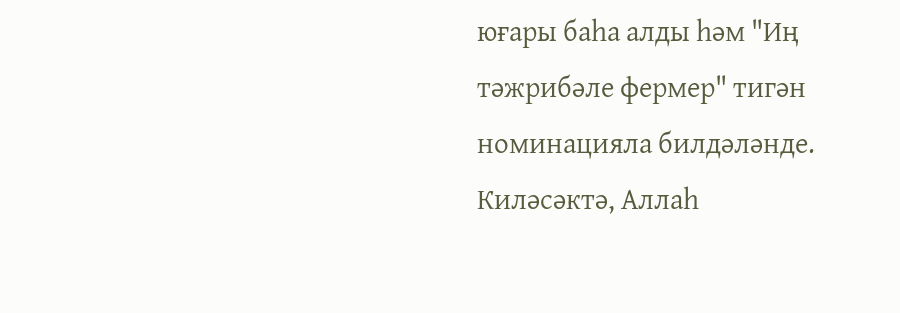юғары баһа алды һәм "Иң тәжрибәле фермер" тигән номинацияла билдәләнде. Киләсәктә, Аллаһ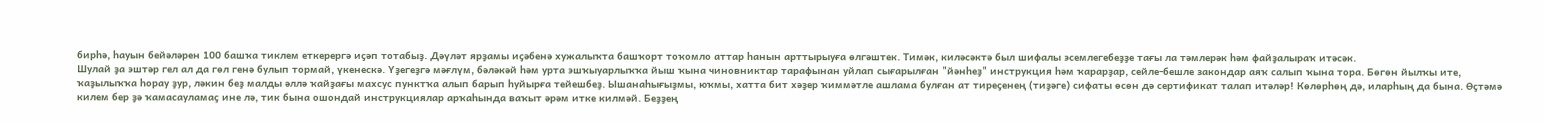бирһә, һауын бейәләрен 100 башҡа тиклем еткерергә иҫәп тотабыҙ. Дәүләт ярҙамы иҫәбенә хужалыҡта башҡорт тоҡомло аттар һанын арттырыуға өлгәштек. Тимәк, киләсәктә был шифалы эсемлегебеҙҙе тағы ла тәмлерәк һәм файҙалыраҡ итәсәк.
Шулай ҙа эштәр гел ал да гөл генә булып тормай, үкенескә. Үҙегеҙгә мәғлүм, бәләкәй һәм урта эшҡыуарлыҡҡа йыш ҡына чиновниктар тарафынан уйлап сығарылған "йәнһеҙ" инструкция һәм ҡарарҙар, сейле-бешле закондар аяҡ салып ҡына тора. Бөгөн йылҡы ите, ҡаҙылыҡҡа һорау ҙур, ләкин беҙ малды әллә ҡайҙағы махсус пунктҡа алып барып һуйырға тейешбеҙ. Ышанаһығыҙмы, юҡмы, хатта бит хәҙер ҡиммәтле ашлама булған ат тиреҫенең (тиҙәге) сифаты өсөн дә сертификат талап итәләр! Көлөрһөң дә, иларһың да бына. Өҫтәмә килем бер ҙә ҡамасауламаҫ ине лә, тик бына ошондай инструкциялар арҡаһында ваҡыт әрәм итке килмәй. Беҙҙең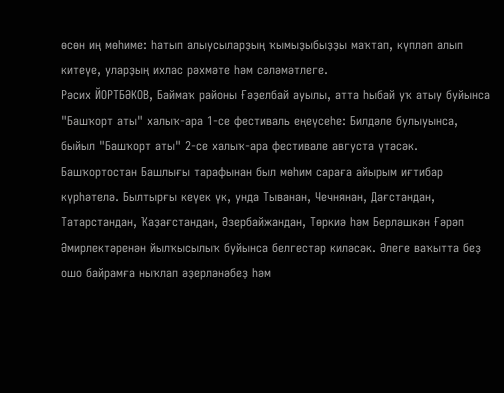өсөн иң мөһиме: һатып алыусыларҙың ҡымыҙыбыҙҙы маҡтап, күпләп алып китеүе, уларҙың ихлас рәхмәте һәм сәләмәтлеге.
Рәсих ЙОРТБӘКОВ, Баймаҡ районы Ғәҙелбай ауылы, атта һыбай уҡ атыу буйынса "Башҡорт аты" халыҡ-ара 1-се фестиваль еңеүсеһе: Билдәле булыуынса, быйыл "Башҡорт аты" 2-се халыҡ-ара фестивале августа үтәсәк. Башҡортостан Башлығы тарафынан был мөһим сараға айырым иғтибар күрһәтелә. Былтырғы кеүек үк, унда Тыванан, Чечнянан, Дағстандан, Татарстандан, Ҡаҙағстандан, Әзербайжандан, Төркиә һәм Берләшкән Ғәрәп Әмирлектәренән йылҡысылыҡ буйынса белгестәр киләсәк. Әлеге ваҡытта беҙ ошо байрамға ныҡлап әҙерләнәбеҙ һәм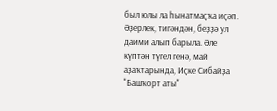был юлы ла һынатмаҫҡа иҫәп. Әҙерлек, тигәндән, беҙҙә ул даими алып барыла. Әле күптән түгел генә, май аҙаҡтарында, Иҫке Сибайҙа "Башҡорт аты"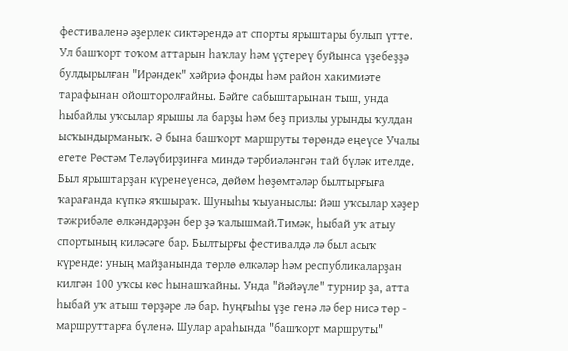фестиваленә әҙерлек сиктәрендә ат спорты ярыштары булып үтте. Ул башҡорт тоҡом аттарын һаҡлау һәм үҫтереү буйынса үҙебеҙҙә булдырылған "Ирәндек" хәйриә фонды һәм район хакимиәте тарафынан ойошторолғайны. Бәйге сабыштарынан тыш, унда һыбайлы уҡсылар ярышы ла барҙы һәм беҙ призлы урынды ҡулдан ысҡындырманыҡ. Ә бына башҡорт маршруты төрөндә еңеүсе Учалы егете Рөстәм Теләүбирҙинға миндә тәрбиәләнгән тай бүләк ителде.
Был ярыштарҙан күренеүенсә, дөйөм һөҙөмтәләр былтырғыға ҡарағанда күпкә яҡшыраҡ. Шуныһы ҡыуаныслы: йәш уҡсылар хәҙер тәжрибәле өлкәндәрҙән бер ҙә ҡалышмай.Тимәк, һыбай уҡ атыу спортының киләсәге бар. Былтырғы фестивалдә лә был асыҡ күренде: уның майҙанында төрлө өлкәләр һәм республикаларҙан килгән 100 уҡсы көс һынашҡайны. Унда "йәйәүле" турнир ҙа, атта һыбай уҡ атыш төрҙәре лә бар. Һуңғыһы үҙе генә лә бер нисә төр - маршруттарға бүленә. Шулар араһында "башҡорт маршруты"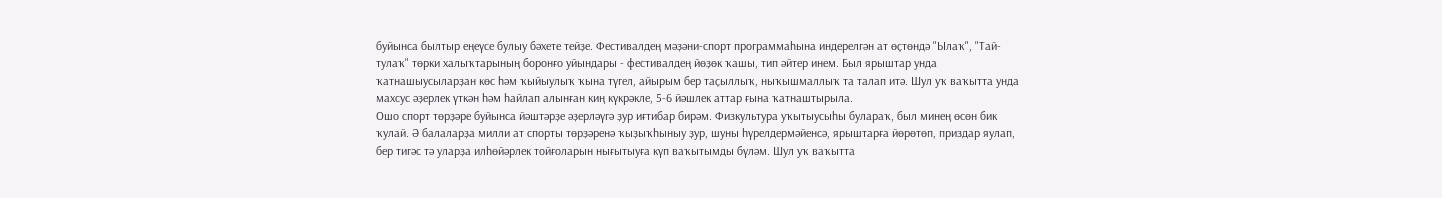буйынса былтыр еңеүсе булыу бәхете тейҙе. Фестивалдең мәҙәни-спорт программаһына индерелгән ат өҫтөндә "Ылаҡ", "Тай-тулаҡ" төрки халыҡтарының боронғо уйындары - фестивалдең йөҙөк ҡашы, тип әйтер инем. Был ярыштар унда ҡатнашыусыларҙан көс һәм ҡыйыулыҡ ҡына түгел, айырым бер таҫыллыҡ, ныҡышмаллыҡ та талап итә. Шул уҡ ваҡытта унда махсус әҙерлек үткән һәм һайлап алынған киң күкрәкле, 5-6 йәшлек аттар ғына ҡатнаштырыла.
Ошо спорт төрҙәре буйынса йәштәрҙе әҙерләүгә ҙур иғтибар бирәм. Физкультура уҡытыусыһы булараҡ, был минең өсөн бик ҡулай. Ә балаларҙа милли ат спорты төрҙәренә ҡыҙыҡһыныу ҙур, шуны һүрелдермәйенсә, ярыштарға йөрөтөп, приздар яулап, бер тигәс тә уларҙа илһөйәрлек тойғоларын нығытыуға күп ваҡытымды бүләм. Шул уҡ ваҡытта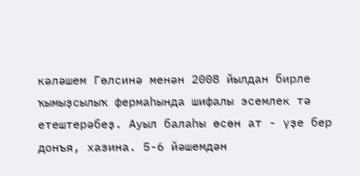кәләшем Гөлсинә менән 2008 йылдан бирле ҡымыҙсылыҡ фермаһында шифалы эсемлек тә етештерәбеҙ. Ауыл балаһы өсөн ат - үҙе бер донъя, хазина. 5-6 йәшемдән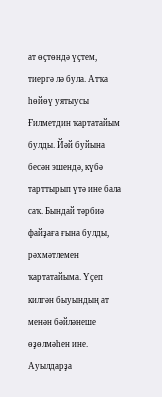ат өҫтөндә үҫтем, тиергә лә була. Атҡа һөйөү уятыусы Ғилметдин ҡартатайым булды. Йәй буйына бесән эшендә, күбә тарттырып үтә ине бала саҡ. Бындай тәрбиә файҙаға ғына булды, рәхмәтлемен ҡартатайыма. Үҫеп килгән быуындың ат менән бәйләнеше өҙөлмәһен ине. Ауылдарҙа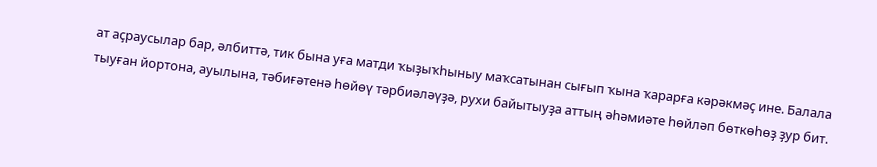ат аҫраусылар бар, әлбиттә, тик бына уға матди ҡыҙыҡһыныу маҡсатынан сығып ҡына ҡарарға кәрәкмәҫ ине. Балала тыуған йортона, ауылына, тәбиғәтенә һөйөү тәрбиәләүҙә, рухи байытыуҙа аттың әһәмиәте һөйләп бөткөһөҙ ҙур бит.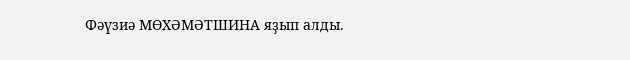Фәүзиә МӨХӘМӘТШИНА яҙып алды.